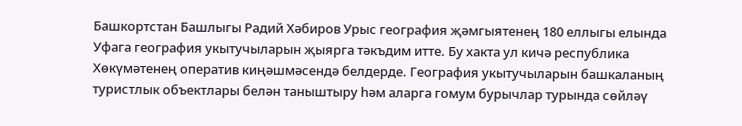Башкортстан Башлыгы Радий Хәбиров Урыс география җәмгыятенең 180 еллыгы елында Уфага география укытучыларын җыярга тәкъдим итте. Бу хакта ул кичә республика Хөкүмәтенең оператив киңәшмәсендә белдерде. География укытучыларын башкаланың туристлык объектлары белән таныштыру һәм аларга гомум бурычлар турында сөйләү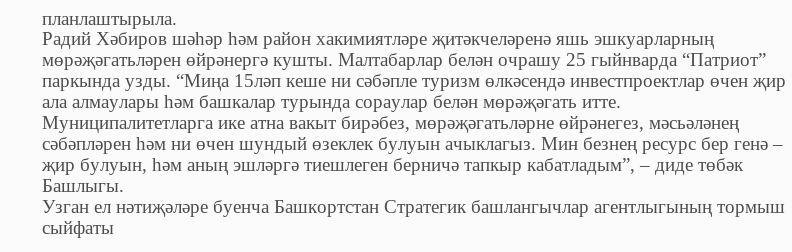планлаштырыла.
Радий Хәбиров шәһәр һәм район хакимиятләре җитәкчеләренә яшь эшкуарларның мөрәҗәгатьләрен өйрәнергә кушты. Малтабарлар белән очрашу 25 гыйнварда “Патриот” паркында узды. “Миңа 15ләп кеше ни сәбәпле туризм өлкәсендә инвестпроектлар өчен җир ала алмаулары һәм башкалар турында сораулар белән мөрәҗәгать итте. Муниципалитетларга ике атна вакыт бирәбез, мөрәҗәгатьләрне өйрәнегез, мәсьәләнең сәбәпләрен һәм ни өчен шундый өзеклек булуын ачыклагыз. Мин безнең ресурс бер генә – җир булуын, һәм аның эшләргә тиешлеген берничә тапкыр кабатладым”, – диде төбәк Башлыгы.
Узган ел нәтиҗәләре буенча Башкортстан Стратегик башлангычлар агентлыгының тормыш сыйфаты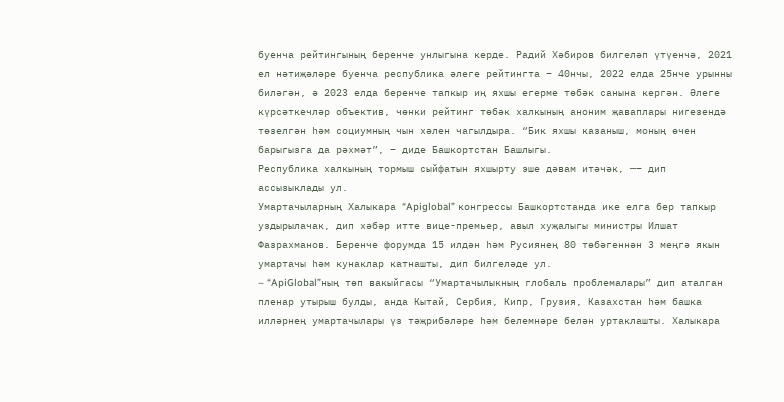буенча рейтингының беренче унлыгына керде. Радий Хәбиров билгеләп үтүенчә, 2021 ел нәтиҗәләре буенча республика әлеге рейтингта – 40нчы, 2022 елда 25нче урынны биләгән, ә 2023 елда беренче тапкыр иң яхшы егерме төбәк санына кергән. Әлеге күрсәткечләр объектив, чөнки рейтинг төбәк халкының аноним җаваплары нигезендә төзелгән һәм социумның чын хәлен чагылдыра. “Бик яхшы казаныш, моның өчен барыгызга да рәхмәт”, – диде Башкортстан Башлыгы.
Республика халкының тормыш сыйфатын яхшырту эше дәвам итәчәк, ─– дип ассызыклады ул.
Умартачыларның Халыкара “Apiglobal” конгрессы Башкортстанда ике елга бер тапкыр уздырылачак, дип хәбәр итте вице-премьер, авыл хуҗалыгы министры Илшат Фазрахманов. Беренче форумда 15 илдән һәм Русиянең 80 төбәгеннән 3 меңгә якын умартачы һәм кунаклар катнашты, дип билгеләде ул.
– “ApiGlobal”ның төп вакыйгасы “Умартачылыкның глобаль проблемалары” дип аталган пленар утырыш булды, анда Кытай, Сербия, Кипр, Грузия, Казахстан һәм башка илләрнең умартачылары үз тәҗрибәләре һәм белемнәре белән уртаклашты. Халыкара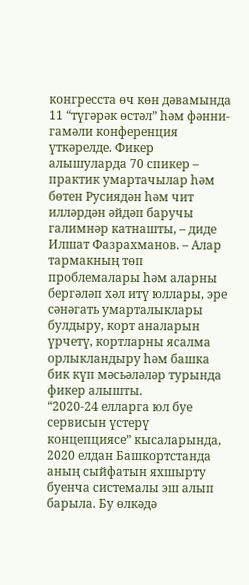конгресста өч көн дәвамында 11 “түгәрәк өстәл” һәм фәнни-гамәли конференция үткәрелде. Фикер алышуларда 70 спикер – практик умартачылар һәм бөтен Русиядән һәм чит илләрдән әйдәп баручы галимнәр катнашты, – диде Илшат Фазрахманов. – Алар тармакның төп проблемалары һәм аларны бергәләп хәл итү юллары, эре сәнәгать умарталыклары булдыру, корт аналарын үрчетү, кортларны ясалма орлыкландыру һәм башка бик күп мәсьәләләр турында фикер алышты.
“2020-24 елларга юл буе сервисын үстерү концепциясе” кысаларында, 2020 елдан Башкортстанда аның сыйфатын яхшырту буенча системалы эш алып барыла. Бу өлкәдә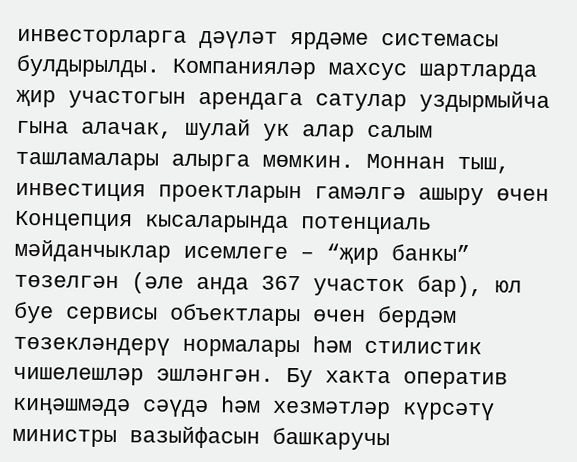инвесторларга дәүләт ярдәме системасы булдырылды. Компанияләр махсус шартларда җир участогын арендага сатулар уздырмыйча гына алачак, шулай ук алар салым ташламалары алырга мөмкин. Моннан тыш, инвестиция проектларын гамәлгә ашыру өчен Концепция кысаларында потенциаль мәйданчыклар исемлеге – “җир банкы” төзелгән (әле анда 367 участок бар), юл буе сервисы объектлары өчен бердәм төзекләндерү нормалары һәм стилистик чишелешләр эшләнгән. Бу хакта оператив киңәшмәдә сәүдә һәм хезмәтләр күрсәтү министры вазыйфасын башкаручы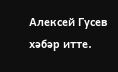Алексей Гусев хәбәр итте.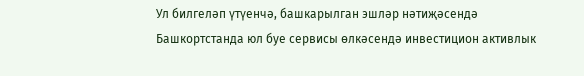Ул билгеләп үтүенчә, башкарылган эшләр нәтиҗәсендә Башкортстанда юл буе сервисы өлкәсендә инвестицион активлык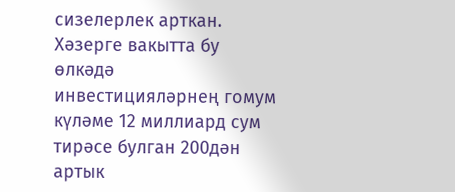сизелерлек арткан. Хәзерге вакытта бу өлкәдә инвестицияләрнең гомум күләме 12 миллиард сум тирәсе булган 200дән артык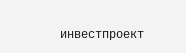инвестпроект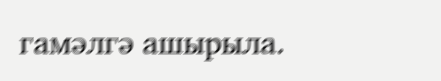гамәлгә ашырыла.